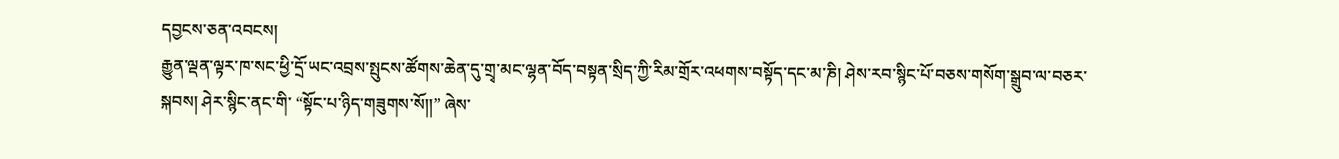དབྱངས་ཅན་འབངས།
རྒྱུན་ལྡན་ལྟར་ཁ་སང་ཕྱི་དྲོ་ཡང་འབྲས་སྤུངས་ཚོགས་ཆེན་དུ་གྲྭ་མང་ལྷན་བོད་བསྟན་སྲིད་ཀྱི་རིམ་གྲོར་འཕགས་བསྟོད་དང་མ་ཎི། ཤེས་རབ་སྙིང་པོ་བཅས་གསོག་སྒྲུབ་ལ་བཅར་སྐབས། ཤེར་སྙིང་ནང་གི་ “སྟོང་པ་ཉིད་གཟུགས་སོ།།” ཞེས་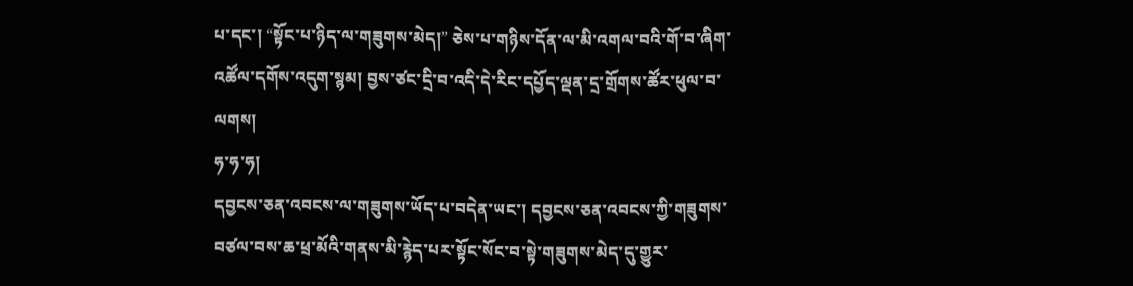པ་དང་། “སྟོང་པ་ཉིད་ལ་གཟུགས་མེད།” ཅེས་པ་གཉིས་དོན་ལ་མི་འགལ་བའི་གོ་བ་ཞིག་འཚོལ་དགོས་འདུག་སྙམ། བྱས་ཙང་དྲི་བ་འདི་དེ་རིང་དཔྱོད་ལྡན་དྲ་གྲོགས་ཚོར་ཕུལ་བ་ལགས།
ཧ་ཧ་ཧ།
དབྱངས་ཅན་འབངས་ལ་གཟུགས་ཡོད་པ་བདེན་ཡང་། དབྱངས་ཅན་འབངས་ཀྱི་གཟུགས་བཙལ་བས་ཆ་ཕྲ་མོའི་གནས་མི་རྙེད་པར་སྟོང་སོང་བ་སྟེ་གཟུགས་མེད་དུ་གྱུར་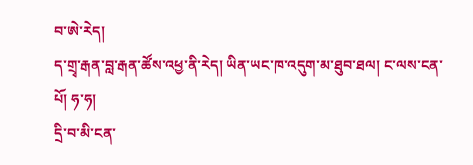བ་ཨེ་རེད།
ད་གྲྭ་རྒན་བླ་རྒན་ཚོས་འཕྱ་ནི་རེད། ཡིན་ཡང་ཁ་འདུག་མ་ཐུབ་ཐལ། ང་ལས་ངན་པོ། ཧ་ཧ།
དྲི་བ་མི་ངན་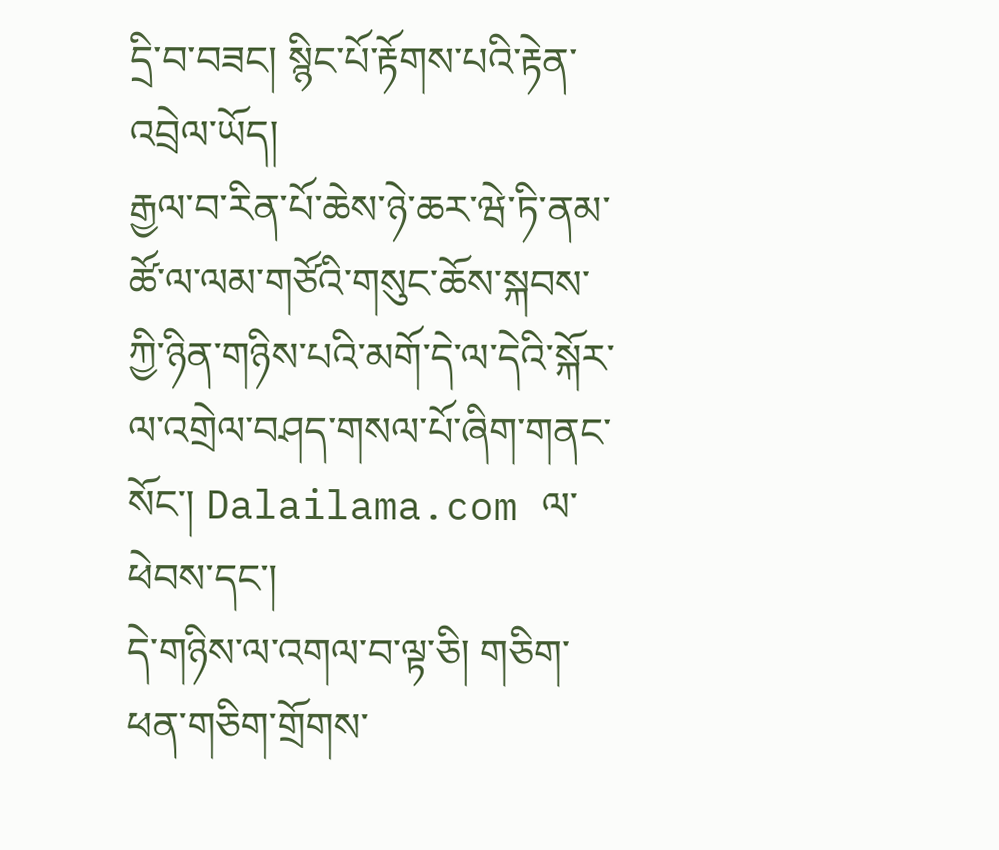དྲི་བ་བཟང། སྙིང་པོ་རྟོགས་པའི་རྟེན་འབྲེལ་ཡོད།
རྒྱལ་བ་རིན་པོ་ཆེས་ཉེ་ཆར་ཝེ་ཏི་ནམ་ཚོ་ལ་ལམ་གཙོའི་གསུང་ཆོས་སྐབས་ཀྱི་ཉིན་གཉིས་པའི་མགོ་དེ་ལ་དེའི་སྐོར་ལ་འགྲེལ་བཤད་གསལ་པོ་ཞིག་གནང་སོང་། Dalailama.com ལ་ཕེབས་དང་།
དེ་གཉིས་ལ་འགལ་བ་ལྟ་ཅི། གཅིག་ཕན་གཅིག་གྲོགས་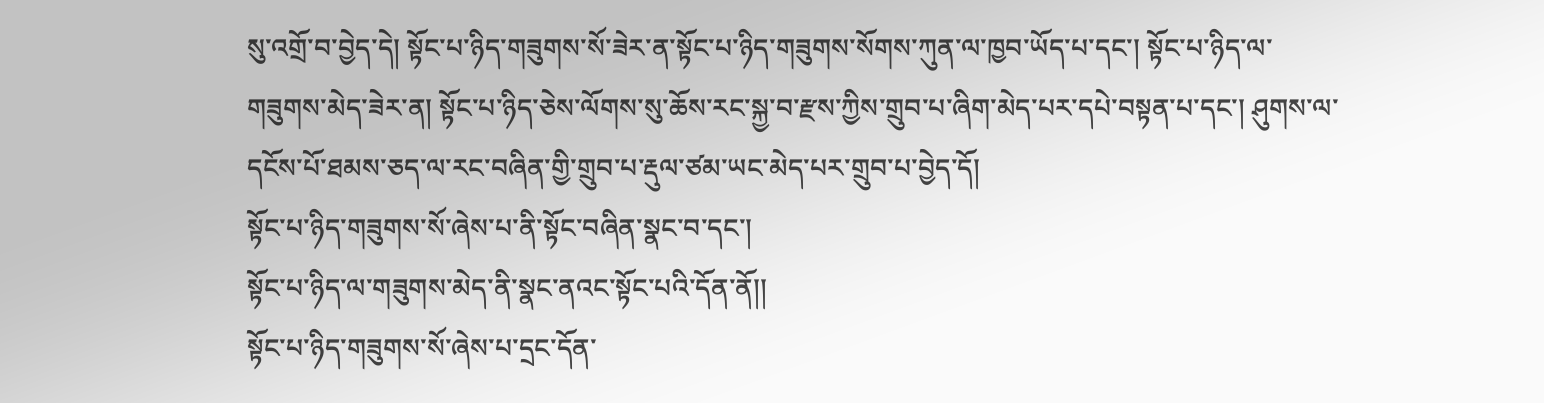སུ་འགྲོ་བ་བྱེད་དེ། སྟོང་པ་ཉིད་གཟུགས་སོ་ཟེར་ན་སྟོང་པ་ཉིད་གཟུགས་སོགས་ཀུན་ལ་ཁྱབ་ཡོད་པ་དང་། སྟོང་པ་ཉིད་ལ་གཟུགས་མེད་ཟེར་ན། སྟོང་པ་ཉིད་ཅེས་ལོགས་སུ་ཆོས་རང་སྐྱ་བ་རྫས་ཀྱིས་གྲུབ་པ་ཞིག་མེད་པར་དཔེ་བསྟན་པ་དང་། ཤུགས་ལ་དངོས་པོ་ཐམས་ཅད་ལ་རང་བཞིན་གྱི་གྲུབ་པ་རྡུལ་ཙམ་ཡང་མེད་པར་གྲུབ་པ་བྱེད་དོ།
སྟོང་པ་ཉིད་གཟུགས་སོ་ཞེས་པ་ནི་སྟོང་བཞིན་སྣང་བ་དང་།
སྟོང་པ་ཉིད་ལ་གཟུགས་མེད་ནི་སྣང་ནའང་སྟོང་པའི་དོན་ནོ།།
སྟོང་པ་ཉིད་གཟུགས་སོ་ཞེས་པ་དྲང་དོན་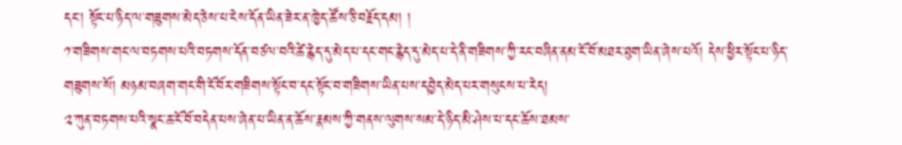དང་། སྟོང་པ་ཉིད་ལ་གཟུགས་མེད་ཅེས་པ་ངེས་དོན་ཡིན་ཟེར་ན་ཁྱེད་ཚོས་ཅི་བརྗོད་དམ། །
༡་གཟིགས་གང་ལ་བཏགས་པའི་བཏགས་དོན་བཙལ་བའི་ཚེ་རྙེད་དུ་མེད་པ་དང་གང་རྙེད་དུ་མེད་པ་དེ་ནི་གཟིགས་ཀྱི་རང་བཞིན་ནམ་ངོ་བོ་མཐར་ཐུག་ཡིན་ཞེས་པའོ། དེས་ཕྱིར་སྟོང་པ་ཉིད་གཟུགས་སོ། མཉམ་བཞག་གང་གི་ངོ་བོར་གཟིགས་སྟོང་བ་དང་སྟོང་བ་གཟིགས་ཡིན་པས་དབྱེད་མེད་པར་གསུངས་པ་རེད།
༢་ཀུན་བཏགས་པའི་སྣང་ཆ་ངོ་བོ་བདེན་པས་ཞེན་པ་ཡིན་ན་ཆོས་རྣམས་ཀྱི་གནས་ལུགས་སམ་དེ་ཉིད་མི་ཤེས་པ་དང་ཆོས་ཐམས་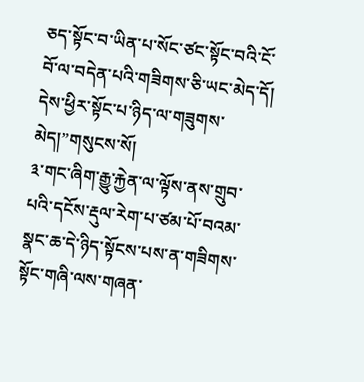ཅད་སྟོང་བ་ཡིན་པ་སོང་ཙང་སྟོང་བའི་ངོ་བོ་ལ་བདེན་པའི་གཟིགས་ཅི་ཡང་མེད་དོ། དེས་ཕྱིར་སྟོང་པ་ཉིད་ལ་གཟུགས་མེད།”གསུངས་སོ།
༣་གང་ཞིག་རྒྱུ་རྐྱེན་ལ་ལྟོས་ནས་གྲུབ་པའི་དངོས་རྡུལ་རེག་པ་ཙམ་པོ་བའམ་སྣང་ཆ་དེ་ཉིད་སྟོངས་པས་ན་གཟིགས་སྟོང་གཞི་ལས་གཞན་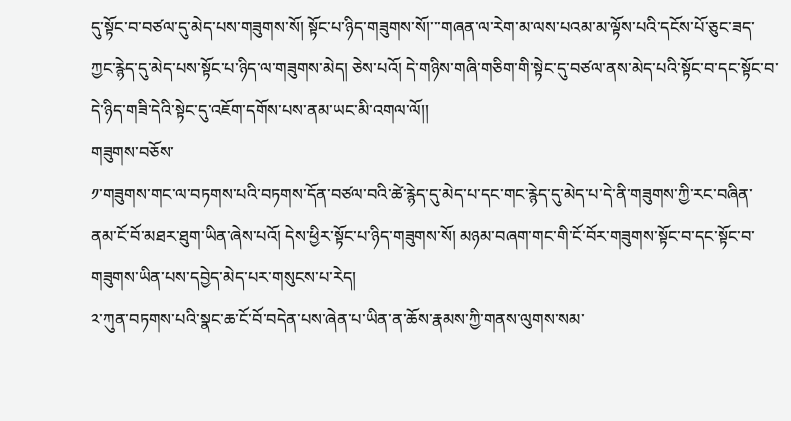དུ་སྟོང་བ་བཙལ་དུ་མེད་པས་གཟུགས་སོ། སྟོང་པ་ཉིད་གཟུགས་སོ།་་་གཞན་ལ་རེག་མ་ལས་པའམ་མ་ལྟོས་པའི་དངོས་པོ་ཅུང་ཟད་ཀྱང་རྙེད་དུ་མེད་པས་སྟོང་པ་ཉིད་ལ་གཟུགས་མེད། ཅེས་པའོ། དེ་གཉིས་གཞི་གཅིག་གི་སྟེང་དུ་བཙལ་ནས་མེད་པའི་སྟོང་བ་དང་སྟོང་བ་དེ་ཉིད་གཟི་དེའི་སྟེང་དུ་འཇོག་དགོས་པས་ནམ་ཡང་མི་འགལ་ལོ།།
གཟུགས་བཅོས་
༡་གཟུགས་གང་ལ་བཏགས་པའི་བཏགས་དོན་བཙལ་བའི་ཚེ་རྙེད་དུ་མེད་པ་དང་གང་རྙེད་དུ་མེད་པ་དེ་ནི་གཟུགས་ཀྱི་རང་བཞིན་ནམ་ངོ་བོ་མཐར་ཐུག་ཡིན་ཞེས་པའོ། དེས་ཕྱིར་སྟོང་པ་ཉིད་གཟུགས་སོ། མཉམ་བཞག་གང་གི་ངོ་བོར་གཟུགས་སྟོང་བ་དང་སྟོང་བ་གཟུགས་ཡིན་པས་དབྱེད་མེད་པར་གསུངས་པ་རེད།
༢་ཀུན་བཏགས་པའི་སྣང་ཆ་ངོ་བོ་བདེན་པས་ཞེན་པ་ཡིན་ན་ཆོས་རྣམས་ཀྱི་གནས་ལུགས་སམ་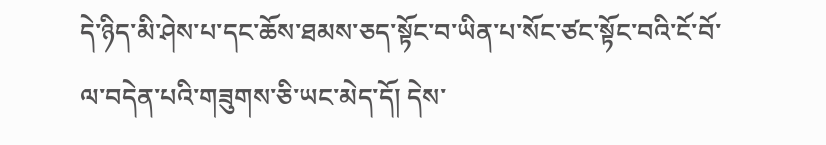དེ་ཉིད་མི་ཤེས་པ་དང་ཆོས་ཐམས་ཅད་སྟོང་བ་ཡིན་པ་སོང་ཙང་སྟོང་བའི་ངོ་བོ་ལ་བདེན་པའི་གཟུགས་ཅི་ཡང་མེད་དོ། དེས་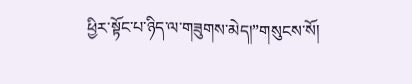ཕྱིར་སྟོང་པ་ཉིད་ལ་གཟུགས་མེད།”གསུངས་སོ།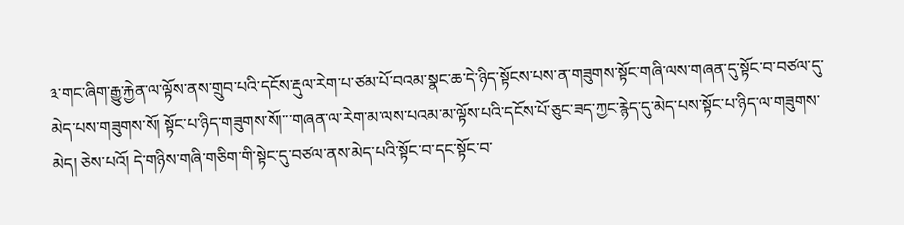༣་གང་ཞིག་རྒྱུ་རྐྱེན་ལ་ལྟོས་ནས་གྲུབ་པའི་དངོས་རྡུལ་རེག་པ་ཙམ་པོ་བའམ་སྣང་ཆ་དེ་ཉིད་སྟོངས་པས་ན་གཟུགས་སྟོང་གཞི་ལས་གཞན་དུ་སྟོང་བ་བཙལ་དུ་མེད་པས་གཟུགས་སོ། སྟོང་པ་ཉིད་གཟུགས་སོ།་་་གཞན་ལ་རེག་མ་ལས་པའམ་མ་ལྟོས་པའི་དངོས་པོ་ཅུང་ཟད་ཀྱང་རྙེད་དུ་མེད་པས་སྟོང་པ་ཉིད་ལ་གཟུགས་མེད། ཅེས་པའོ། དེ་གཉིས་གཞི་གཅིག་གི་སྟེང་དུ་བཙལ་ནས་མེད་པའི་སྟོང་བ་དང་སྟོང་བ་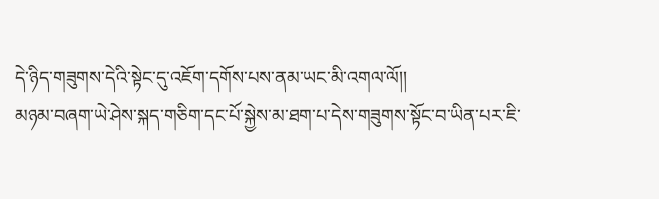དེ་ཉིད་གཟུགས་དེའི་སྟེང་དུ་འཇོག་དགོས་པས་ནམ་ཡང་མི་འགལ་ལོ།།
མཉམ་བཞག་ཡེ་ཤེས་སྐད་གཅིག་དང་པོ་སྐྱེས་མ་ཐག་པ་དེས་གཟུགས་སྟོང་བ་ཡིན་པར་ཇི་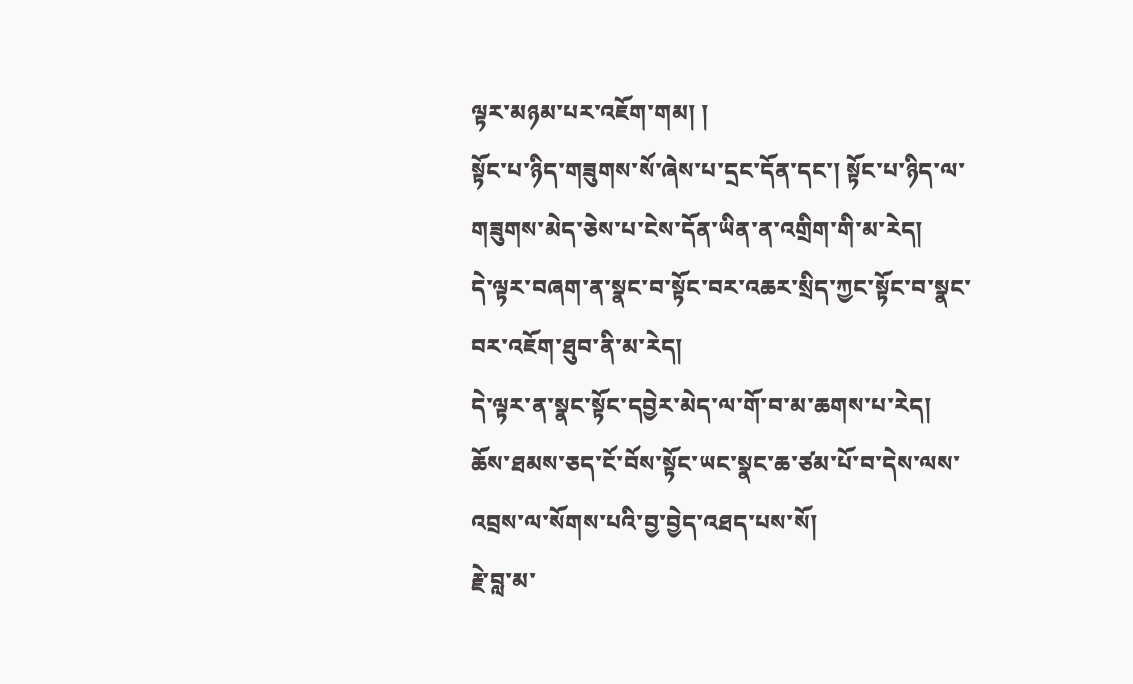ལྟར་མཉམ་པར་འཇོག་གམ། །
སྟོང་པ་ཉིད་གཟུགས་སོ་ཞེས་པ་དྲང་དོན་དང་། སྟོང་པ་ཉིད་ལ་གཟུགས་མེད་ཅེས་པ་ངེས་དོན་ཡིན་ན་འགྲིག་གི་མ་རེད།
དེ་ལྟར་བཞག་ན་སྣང་བ་སྟོང་བར་འཆར་སྲིད་ཀྱང་སྟོང་བ་སྣང་བར་འཇོག་ཐུབ་ནི་མ་རེད།
དེ་ལྟར་ན་སྣང་སྟོང་དབྱེར་མེད་ལ་གོ་བ་མ་ཆགས་པ་རེད།
ཆོས་ཐམས་ཅད་ངོ་བོས་སྟོང་ཡང་སྣང་ཆ་ཙམ་པོ་བ་དེས་ལས་འབྲས་ལ་སོགས་པའི་བྱ་བྱེད་འཐད་པས་སོ།
རྗེ་བླ་མ་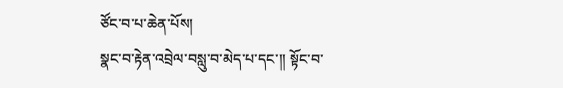ཙོང་བ་པ་ཆེན་པོས།
སྣང་བ་རྟེན་འབྲེལ་བསླུ་བ་མེད་པ་དང་།། སྟོང་བ་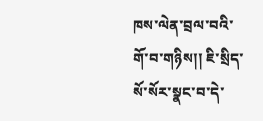ཁས་ལེན་བྲལ་བའི་གོ་བ་གཉིས།། ཇི་སྲིད་སོ་སོར་སྣང་བ་དེ་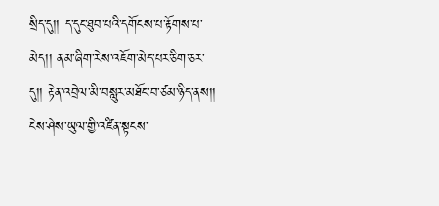སྲིད་དུ།། ད་དུང་ཐུབ་པའི་དགོངས་པ་རྟོགས་པ་མེད།། ནམ་ཞིག་རེས་འཇོག་མེད་པར་ཅིག་ཅར་དུ།། རྟེན་འབྲེལ་མི་བསླུར་མཐོང་བ་ཙམ་ཉིད་ནས།། ངེས་ཤེས་ཡུལ་གྱི་འཛིན་སྟངས་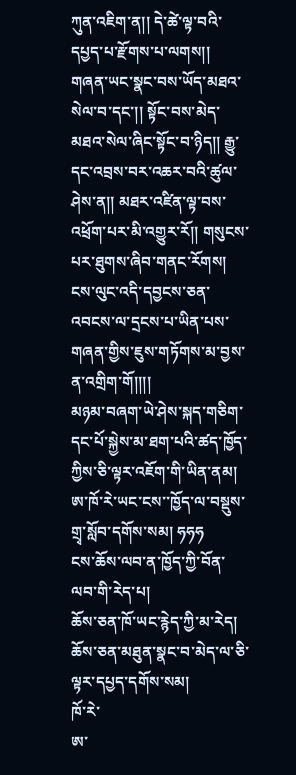ཀུན་འཇིག་ན།། དེ་ཚེ་ལྟ་བའི་དཔྱད་པ་རྫོགས་པ་ལགས།། གཞན་ཡང་སྣང་བས་ཡོད་མཐའ་སེལ་བ་དང་།། སྟོང་བས་མེད་མཐའ་སེལ་ཞིང་སྟོང་བ་ཉིད།། རྒྱུ་དང་འབྲས་བར་འཆར་བའི་ཚུལ་ཤེས་ན།། མཐར་འཛིན་ལྟ་བས་འཕྲོག་པར་མི་འགྱུར་རོ།། གསུངས་པར་ཐུགས་ཞིབ་གནང་རོགས།
ངས་ལུང་འདི་དབྱངས་ཅན་འབངས་ལ་དྲངས་པ་ཡིན་པས་གཞན་གྱིས་ཇུས་གཏོགས་མ་བྱས་ན་འགྲིག་གོ།།།།
མཉམ་བཞག་ཡེ་ཤེས་སྐད་གཅིག་དང་པོ་སྐྱེས་མ་ཐག་པའི་ཚད་ཁྱོད་ཀྱིས་ཅི་ལྟར་འཇོག་གི་ཡིན་ནམ།
ཨ་ཁོ་རེ་ཡང་ངས་་ཁྱོད་ལ་བསྡུས་གྲྭ་སློབ་དགོས་སམ། ཧཧཧ
ངས་ཆོས་ལབ་ན་ཁྱོད་ཀྱི་བོན་ལབ་གི་རེད་པ།
ཆོས་ཅན་ཁོ་ཡང་རྙེད་ཀྱི་མ་རེད།
ཆོས་ཅན་མཐུན་སྣང་བ་མེད་ལ་ཅི་ལྟར་དཔྱད་དགོས་སམ།
ཁོ་རེ་
ཨ་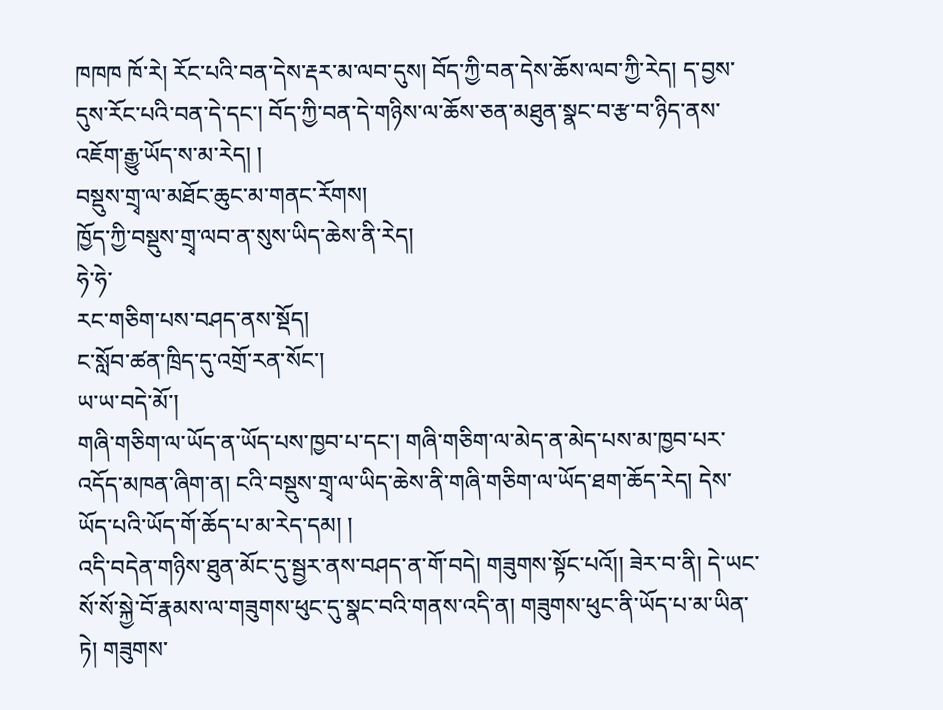ཁཁཁ ཁོ་རེ། རོང་པའི་བན་དེས་རྡར་མ་ལབ་དུས། བོད་ཀྱི་བན་དེས་ཆོས་ལབ་ཀྱི་རེད། ད་བྱས་དུས་རོང་པའི་བན་དེ་དང་། བོད་ཀྱི་བན་དེ་གཉིས་ལ་ཆོས་ཅན་མཐུན་སྣང་བ་རྩ་བ་ཉིད་ནས་འཇོག་རྒྱུ་ཡོད་ས་མ་རེད། །
བསྡུས་གྲྭ་ལ་མཐོང་ཆུང་མ་གནང་རོགས།
ཁྱོད་ཀྱི་བསྡུས་གྲྭ་ལབ་ན་སུས་ཡིད་ཆེས་ནི་རེད།
ཧེ་ཧེ་
རང་གཅིག་པས་བཤད་ནས་སྡོད།
ང་སློབ་ཚན་ཁྲིད་དུ་འགྲོ་རན་སོང་།
ཡ་ཡ་བདེ་མོ་།
གཞི་གཅིག་ལ་ཡོད་ན་ཡོད་པས་ཁྱབ་པ་དང་། གཞི་གཅིག་ལ་མེད་ན་མེད་པས་མ་ཁྱབ་པར་འདོད་མཁན་ཞིག་ན། ངའི་བསྡུས་གྲྭ་ལ་ཡིད་ཆེས་ནི་གཞི་གཅིག་ལ་ཡོད་ཐག་ཆོད་རེད། དེས་ཡོད་པའི་ཡོད་གོ་ཆོད་པ་མ་རེད་དམ། །
འདི་བདེན་གཉིས་ཐུན་མོང་དུ་སྦྱར་ནས་བཤད་ན་གོ་བདེ། གཟུགས་སྟོང་པའོ།། ཟེར་བ་ནི། དེ་ཡང་སོ་སོ་སྐྱེ་བོ་རྣམས་ལ་གཟུགས་ཕུང་དུ་སྣང་བའི་གནས་འདི་ན། གཟུགས་ཕུང་ནི་ཡོད་པ་མ་ཡིན་ཏེ། གཟུགས་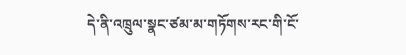དེ་ནི་འཁྲུལ་སྣང་ཙམ་མ་གཏོགས་རང་གི་ངོ་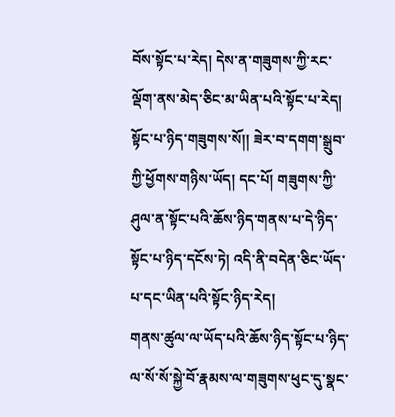བོས་སྟོང་པ་རེད། དེས་ན་གཟུགས་ཀྱི་རང་ལྡོག་ནས་མེད་ཅིང་མ་ཡིན་པའི་སྟོང་པ་རེད།
སྟོང་པ་ཉིད་གཟུགས་སོ།། ཟེར་བ་དགག་སྒྲུབ་ཀྱི་ཕྱོགས་གཉིས་ཡོད། དང་པོ། གཟུགས་ཀྱི་ཤུལ་ན་སྟོང་པའི་ཆོས་ཉིད་གནས་པ་དེ་ཉིད་སྟོང་པ་ཉིད་དངོས་ཏེ། འདི་ནི་བདེན་ཅིང་ཡོད་པ་དང་ཡིན་པའི་སྟོང་ཉིད་རེད།
གནས་ཚུལ་ལ་ཡོད་པའི་ཆོས་ཉིད་སྟོང་པ་ཉིད་ལ་སོ་སོ་སྐྱེ་བོ་རྣམས་ལ་གཟུགས་ཕུང་དུ་སྣང་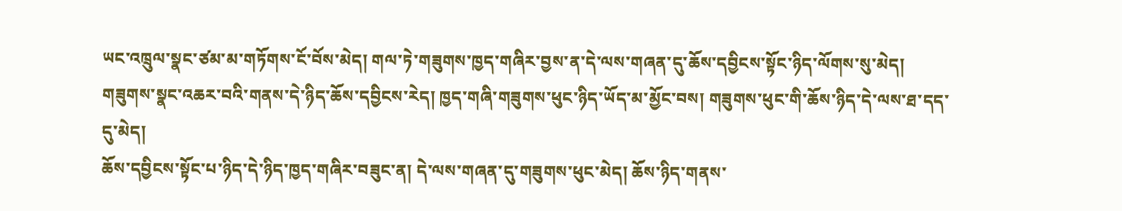ཡང་འཁྲུལ་སྣང་ཙམ་མ་གཏོགས་ངོ་བོས་མེད། གལ་ཏེ་གཟུགས་ཁྱད་གཞིར་བྱས་ན་དེ་ལས་གཞན་དུ་ཆོས་དབྱིངས་སྟོང་ཉིད་ལོགས་སུ་མེད། གཟུགས་སྣང་འཆར་བའི་གནས་དེ་ཉིད་ཆོས་དབྱིངས་རེད། ཁྱད་གཞི་གཟུགས་ཕུང་ཉིད་ཡོད་མ་མྱོང་བས། གཟུགས་ཕུང་གི་ཆོས་ཉིད་དེ་ལས་ཐ་དད་དུ་མེད།
ཆོས་དབྱིངས་སྟོང་པ་ཉིད་དེ་ཉིད་ཁྱད་གཞིར་བཟུང་ན། དེ་ལས་གཞན་དུ་གཟུགས་ཕུང་མེད། ཆོས་ཉིད་གནས་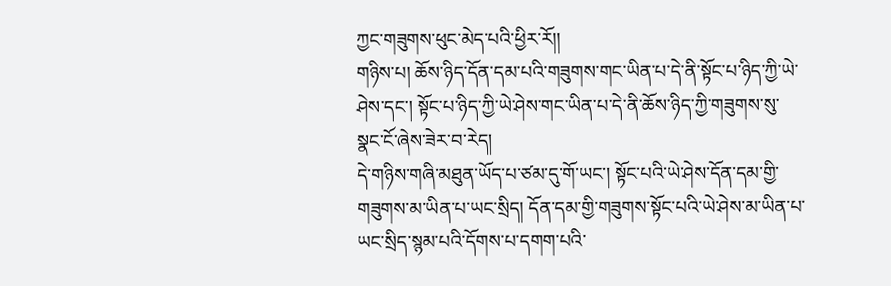ཀྱང་གཟུགས་ཕུང་མེད་པའི་ཕྱིར་རོ།།
གཉིས་པ། ཆོས་ཉིད་དོན་དམ་པའི་གཟུགས་གང་ཡིན་པ་དེ་ནི་སྟོང་པ་ཉིད་ཀྱི་ཡེ་ཤེས་དང་། སྟོང་པ་ཉིད་ཀྱི་ཡེ་ཤེས་གང་ཡིན་པ་དེ་ནི་ཆོས་ཉིད་ཀྱི་གཟུགས་སུ་སྣང་ངོ་ཞེས་ཟེར་བ་རེད།
དེ་གཉིས་གཞི་མཐུན་ཡོད་པ་ཙམ་དུ་གོ་ཡང་། སྟོང་པའི་ཡེ་ཤེས་དོན་དམ་གྱི་གཟུགས་མ་ཡིན་པ་ཡང་སྲིད། དོན་དམ་གྱི་གཟུགས་སྟོང་པའི་ཡེ་ཤེས་མ་ཡིན་པ་ཡང་སྲིད་སྙམ་པའི་དོགས་པ་དགག་པའི་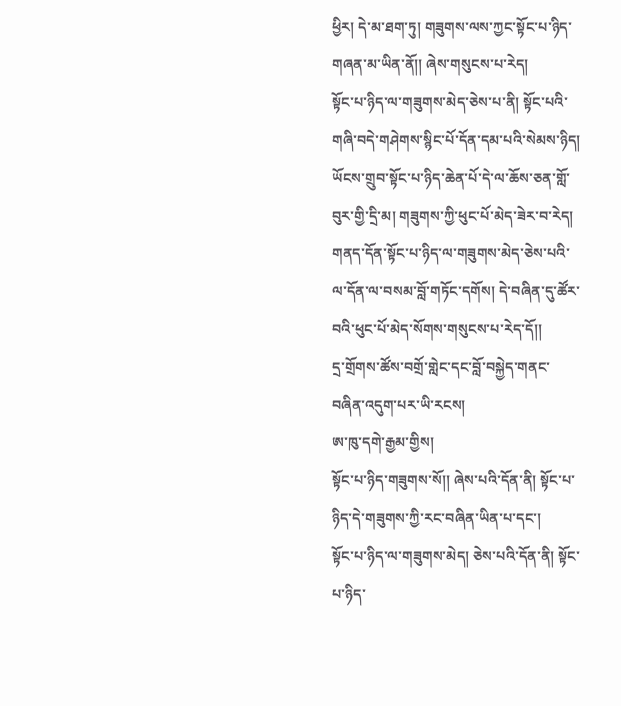ཕྱིར། དེ་མ་ཐག་ཏུ། གཟུགས་ལས་ཀྱང་སྟོང་པ་ཉིད་གཞན་མ་ཡིན་ནོ།། ཞེས་གསུངས་པ་རེད།
སྟོང་པ་ཉིད་ལ་གཟུགས་མེད་ཅེས་པ་ནི། སྟོང་པའི་གཞི་བདེ་གཤེགས་སྙིང་པོ་དོན་དམ་པའི་སེམས་ཉིད། ཡོངས་གྲུབ་སྟོང་པ་ཉིད་ཆེན་པོ་དེ་ལ་ཆོས་ཅན་གློ་བུར་གྱི་དྲི་མ། གཟུགས་ཀྱི་ཕུང་པོ་མེད་ཟེར་བ་རེད། གནད་དོན་སྟོང་པ་ཉིད་ལ་གཟུགས་མེད་ཅེས་པའི་ལ་དོན་ལ་བསམ་བློ་གཏོང་དགོས། དེ་བཞིན་དུ་ཚོར་བའི་ཕུང་པོ་མེད་སོགས་གསུངས་པ་རེད་དོ།།
དྲ་གྲོགས་ཚོས་བགྲོ་གླེང་དང་བློ་བསྐྱེད་གནང་བཞིན་འདུག་པར་ཡི་རངས།
ཨ་ཁུ་དགེ་རྒྱམ་གྱིས།
སྟོང་པ་ཉིད་གཟུགས་སོ།། ཞེས་པའི་དོན་ནི། སྟོང་པ་ཉིད་དེ་གཟུགས་ཀྱི་རང་བཞིན་ཡིན་པ་དང་།
སྟོང་པ་ཉིད་ལ་གཟུགས་མེད། ཅེས་པའི་དོན་ནི། སྟོང་པ་ཉིད་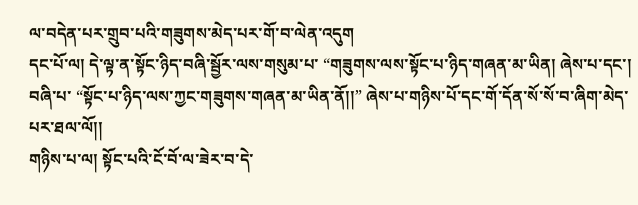ལ་བདེན་པར་གྲུབ་པའི་གཟུགས་མེད་པར་གོ་བ་ལེན་འདུག
དང་པོ་ལ། དེ་ལྟ་ན་སྟོང་ཉིད་བཞི་སྦྱོར་ལས་གསུམ་པ་ “གཟུགས་ལས་སྟོང་པ་ཉིད་གཞན་མ་ཡིན། ཞེས་པ་དང་། བཞི་པ་ “སྟོང་པ་ཉིད་ལས་ཀྱང་གཟུགས་གཞན་མ་ཡིན་ནོ།།” ཞེས་པ་གཉིས་པོ་དང་གོ་དོན་སོ་སོ་བ་ཞིག་མེད་པར་ཐལ་ལོ།།
གཉིས་པ་ལ། སྟོང་པའི་ངོ་བོ་ལ་ཟེར་བ་དེ་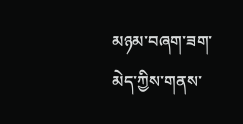མཉམ་བཞག་ཟག་མེད་ཀྱིས་གནས་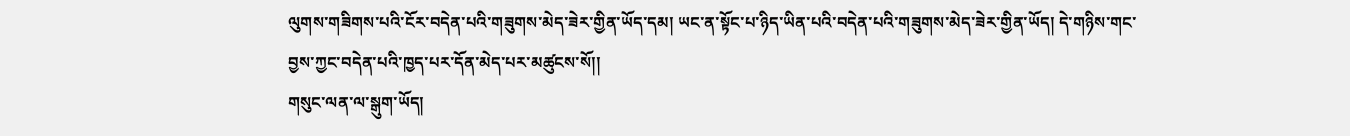ལུགས་གཟིགས་པའི་ངོར་བདེན་པའི་གཟུགས་མེད་ཟེར་གྱིན་ཡོད་དམ། ཡང་ན་སྟོང་པ་ཉིད་ཡིན་པའི་བདེན་པའི་གཟུགས་མེད་ཟེར་གྱིན་ཡོད། དེ་གཉིས་གང་བྱས་ཀྱང་བདེན་པའི་ཁྱད་པར་དོན་མེད་པར་མཚུངས་སོ།།
གསུང་ལན་ལ་སྒུག་ཡོད།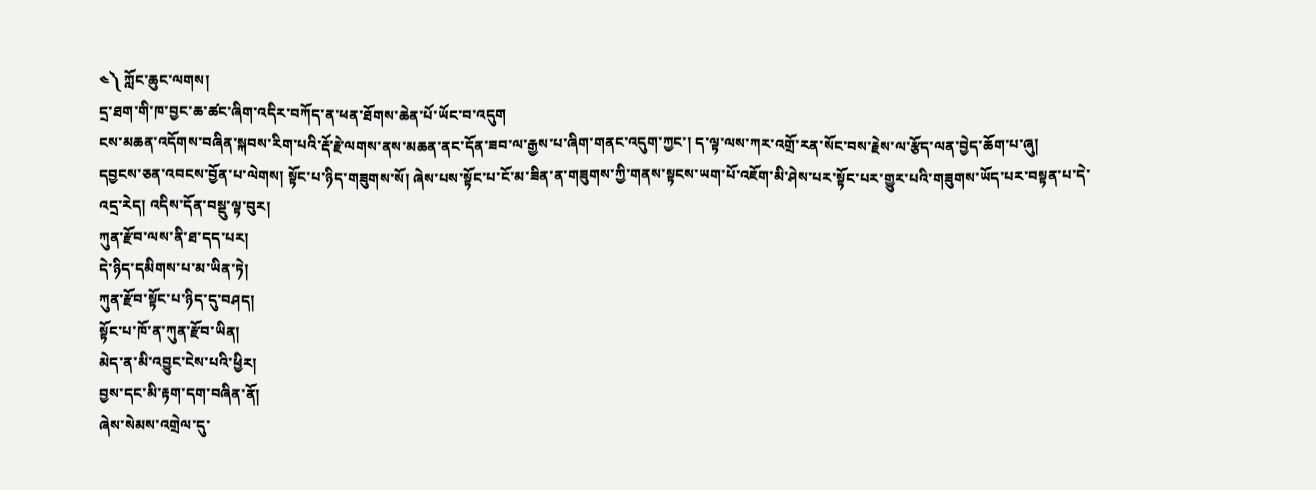༤༽ ཀློང་ཆུང་ལགས།
དྲ་ཐག་གི་ཁ་བྱང་ཆ་ཚང་ཞིག་འདིར་བཀོད་ན་ཕན་ཐོགས་ཆེན་པོ་ཡོང་བ་འདུག
ངས་མཆན་འདོགས་བཞིན་སྐབས་རིག་པའི་རྡོ་རྗེ་ལགས་ནས་མཆན་ནང་དོན་ཟབ་ལ་རྒྱས་པ་ཞིག་གནང་འདུག་ཀྱང་། ད་ལྟ་ལས་ཀར་འགྲོ་རན་སོང་བས་རྗེས་ལ་རྩོད་ལན་བྱེད་ཆོག་པ་ཞུ།
དབྱངས་ཅན་འབངས་བྱོན་པ་ལེགས། སྟོང་པ་ཉིད་གཟུགས་སོ། ཞེས་པས་སྟོང་པ་ངོ་མ་ཟིན་ན་གཟུགས་ཀྱི་གནས་སྟངས་ཡག་པོ་འཇོག་མི་ཤེས་པར་སྟོང་པར་གྱུར་པའི་གཟུགས་ཡོད་པར་བསྟན་པ་དེ་འདྲ་རེད། འདིས་དོན་བསྡུ་ལྟ་བུར།
ཀུན་རྫོབ་ལས་ནི་ཐ་དད་པར།
དེ་ཉིད་དམིགས་པ་མ་ཡིན་ཏེ།
ཀུན་རྫོབ་སྟོང་པ་ཉིད་དུ་བཤད།
སྟོང་པ་ཁོ་ན་ཀུན་རྫོབ་ཡིན།
མེད་ན་མི་འབྱུང་ངེས་པའི་ཕྱིར།
བྱས་དང་མི་རྟག་དག་བཞིན་ནོ།
ཞེས་སེམས་འགྲེལ་དུ་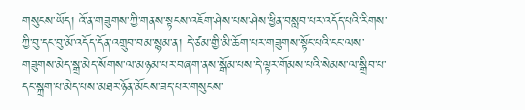གསུངས་ཡོད། འོ་ན་གཟུགས་ཀྱི་གནས་སྟངས་འཇོག་ཤེས་པས་ཤེས་ཕྱིན་བསླབ་པར་འདོད་པའི་རིགས་ཀྱི་བུ་དང་བུ་མོ་འདོད་དོན་འགྲུབ་བམ་སྙམ་ན། དེ་ཙམ་གྱི་མི་ཆོག་པར་གཟུགས་སྟོང་པའི་ངང་ལས་གཟུགས་མེད་སྒྲ་མེད་སོགས་ལ་མཉམ་པར་བཞག་ནས་སྒོམ་པས་དེ་ལྟར་གོམས་པའི་སེམས་ལ་སྒྲིབ་པ་དང་སྐྲག་པ་མེད་པས་མཐར་ཉོན་མོངས་ཟད་པར་གསུངས་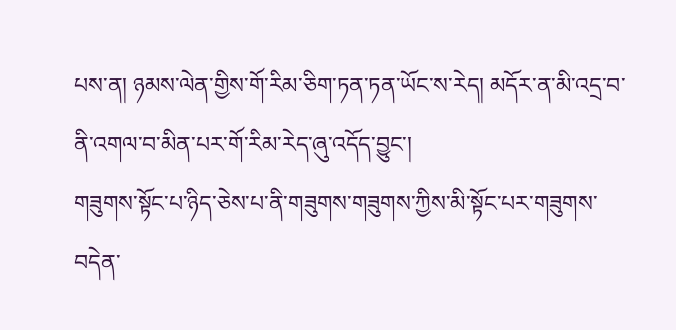པས་ན། ཉམས་ལེན་གྱིས་གོ་རིམ་ཅིག་ཏན་ཏན་ཡོང་ས་རེད། མདོར་ན་མི་འདྲ་བ་ནི་འགལ་བ་མིན་པར་གོ་རིམ་རེད་ཞུ་འདོད་བྱུང་།
གཟུགས་སྟོང་པ་ཉིད་ཅེས་པ་ནི་གཟུགས་གཟུགས་ཀྱིས་མི་སྟོང་པར་གཟུགས་བདེན་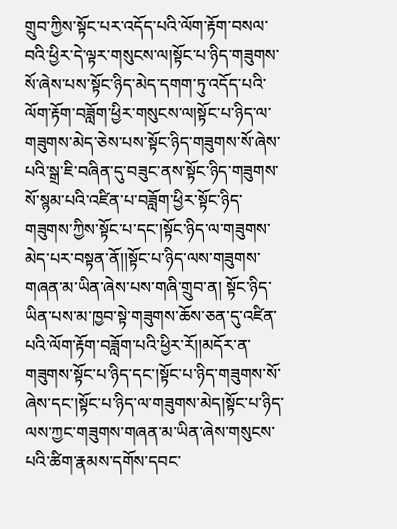གྲུབ་ཀྱིས་སྟོང་པར་འདོད་པའི་ལོག་རྟོག་བསལ་བའི་ཕྱིར་དེ་ལྟར་གསུངས་ལ།སྟོང་པ་ཉིད་གཟུགས་སོ་ཞེས་པས་སྟོང་ཉིད་མེད་དགག་ཏུ་འདོད་པའི་ལོག་རྟོག་བཟློག་ཕྱིར་གསུངས་ལ།སྟོང་པ་ཉིད་ལ་གཟུགས་མེད་ཅེས་པས་སྟོང་ཉིད་གཟུགས་སོ་ཞེས་པའི་སྒྲ་ཇི་བཞིན་དུ་བཟུང་ནས་སྟོང་ཉིད་གཟུགས་སོ་སྙམ་པའི་འཛིན་པ་བཟློག་ཕྱིར་སྟོང་ཉིད་གཟུགས་ཀྱིས་སྟོང་པ་དང་།སྟོང་ཉིད་ལ་གཟུགས་མེད་པར་བསྟན་ནོ།།སྟོང་པ་ཉིད་ལས་གཟུགས་གཞན་མ་ཡིན་ཞེས་པས་གཞི་གྲུབ་ན། སྟོང་ཉིད་ཡིན་པས་མ་ཁྱབ་སྟེ་གཟུགས་ཆོས་ཅན་དུ་འཛིན་པའི་ལོག་རྟོག་བཟློག་པའི་ཕྱིར་རོ།།མདོར་ན་གཟུགས་སྟོང་པ་ཉིད་དང་།སྟོང་པ་ཉིད་གཟུགས་སོ་ཞེས་དང་།སྟོང་པ་ཉིད་ལ་གཟུགས་མེད།སྟོང་པ་ཉིད་ལས་ཀྱང་གཟུགས་གཞན་མ་ཡིན་ཞེས་གསུངས་པའི་ཚིག་རྣམས་དགོས་དབང་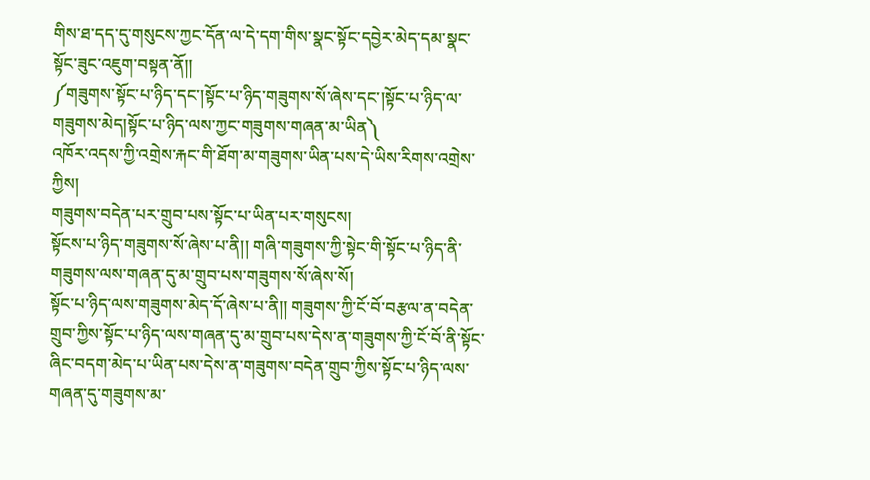གིས་ཐ་དད་དུ་གསུངས་ཀྱང་དོན་ལ་དེ་དག་གིས་སྣང་སྟོང་དབྱེར་མེད་དམ་སྣང་སྟོང་ཟུང་འཇུག་བསྟན་ནོ།།
༼གཟུགས་སྟོང་པ་ཉིད་དང་།སྟོང་པ་ཉིད་གཟུགས་སོ་ཞེས་དང་།སྟོང་པ་ཉིད་ལ་གཟུགས་མེད།སྟོང་པ་ཉིད་ལས་ཀྱང་གཟུགས་གཞན་མ་ཡིན༽
འཁོར་འདས་ཀྱི་འགྲེས་རྐང་གི་ཐོག་མ་གཟུགས་ཡིན་པས་དེ་ཡིས་རིགས་འགྲེས་ཀྱིས།
གཟུགས་བདེན་པར་གྲུབ་པས་སྟོང་པ་ཡིན་པར་གསུངས།
སྟོངས་པ་ཉིད་གཟུགས་སོ་ཞེས་པ་ནི།། གཞི་གཟུགས་ཀྱི་སྟེང་གི་སྟོང་པ་ཉིད་ནི་གཟུགས་ལས་གཞན་དུ་མ་གྲུབ་པས་གཟུགས་སོ་ཞེས་སོ།
སྟོང་པ་ཉིད་ལས་གཟུགས་མེད་དོ་ཞེས་པ་ནི།། གཟུགས་ཀྱི་ངོ་བོ་བརྩལ་ན་བདེན་གྲུབ་ཀྱིས་སྟོང་པ་ཉིད་ལས་གཞན་དུ་མ་གྲུབ་པས་དེས་ན་གཟུགས་ཀྱི་ངོ་བོ་ནི་སྟོང་ཞིང་བདག་མེད་པ་ཡིན་པས་དེས་ན་གཟུགས་བདེན་གྲུབ་ཀྱིས་སྟོང་པ་ཉིད་ལས་གཞན་དུ་གཟུགས་མ་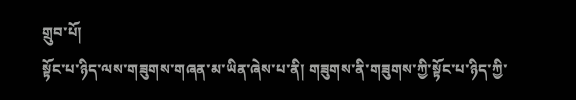གྲུབ་པོ།
སྟོང་པ་ཉིད་ལས་གཟུགས་གཞན་མ་ཡིན་ཞེས་པ་ནི། གཟུགས་ནི་གཟུགས་ཀྱི་སྟོང་པ་ཉིད་ཀྱི་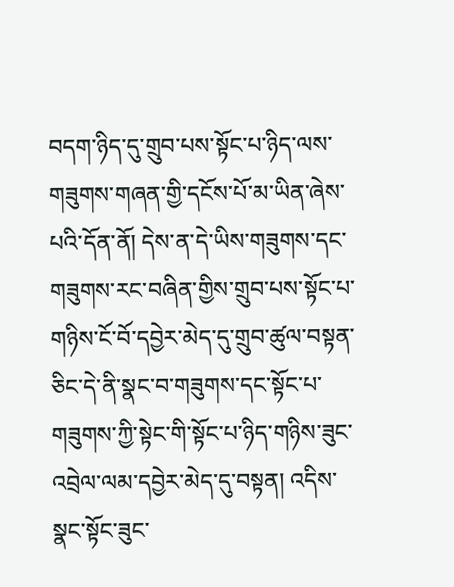བདག་ཉིད་དུ་གྲུབ་པས་སྟོང་པ་ཉིད་ལས་གཟུགས་གཞན་གྱི་དངོས་པོ་མ་ཡིན་ཞེས་པའི་དོན་ནོ། དེས་ན་དེ་ཡིས་གཟུགས་དང་གཟུགས་རང་བཞིན་གྱིས་གྲུབ་པས་སྟོང་པ་གཉིས་ངོ་བོ་དབྱེར་མེད་དུ་གྲུབ་ཚུལ་བསྟན་ཅིང་དེ་ནི་སྣང་བ་གཟུགས་དང་སྟོང་པ་གཟུགས་ཀྱི་སྟེང་གི་སྟོང་པ་ཉིད་གཉིས་ཟུང་འབྲེལ་ལམ་དབྱེར་མེད་དུ་བསྟན། འདིས་སྣང་སྟོང་ཟུང་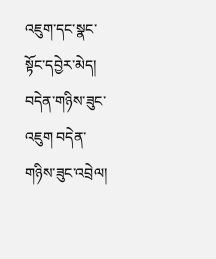འཇུག་དང་སྣང་སྟོང་དབྱེར་མེད། བདེན་གཉིས་ཟུང་འཇུག བདེན་གཉིས་ཟུང་འབྲེལ།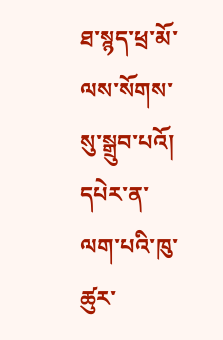ཐ་སྙད་ཕྲ་མོ་ལས་སོགས་སུ་སྒྲུབ་པའོ། དཔེར་ན་ལག་པའི་ཁུ་ཚུར་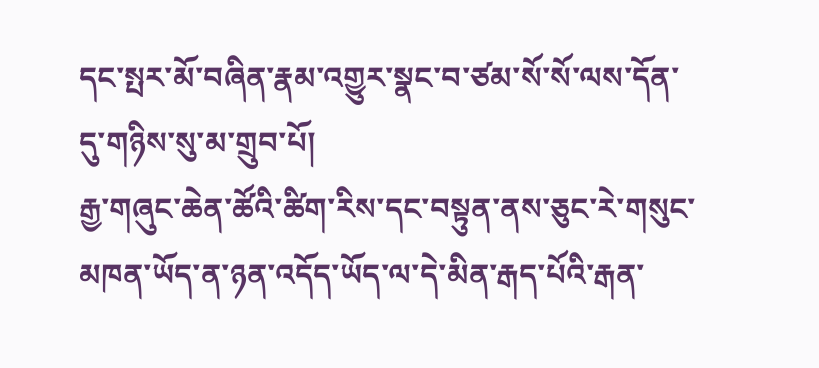དང་སྤར་མོ་བཞིན་རྣམ་འགྱུར་སྣང་བ་ཙམ་སོ་སོ་ལས་དོན་དུ་གཉིས་སུ་མ་གྲུབ་པོ།
རྒྱ་གཞུང་ཆེན་ཚོའི་ཚིག་རིས་དང་བསྟུན་ནས་ཅུང་རེ་གསུང་མཁན་ཡོད་ན་ཉན་འདོད་ཡོད་ལ་དེ་མིན་རྒད་པོའི་རྒན་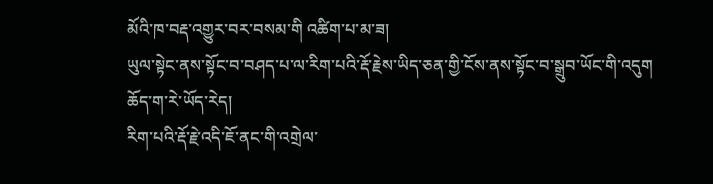མོའི་ཁ་བརྡ་འགྱུར་བར་བསམ་གི འཚིག་པ་མ་ཟ།
ཡུལ་སྟེང་ནས་སྟོང་བ་བཤད་པ་ལ་རིག་པའི་རྡོ་རྗེས་ཡིད་ཅན་གྱི་ངོས་ནས་སྟོང་བ་སྒྲུབ་ཡོང་གི་འདུག
ཆོད་ག་རེ་ཡོད་རེད།
རིག་པའི་རྡོ་རྗེ་འདི་ཇོ་ནང་གི་འགྲེལ་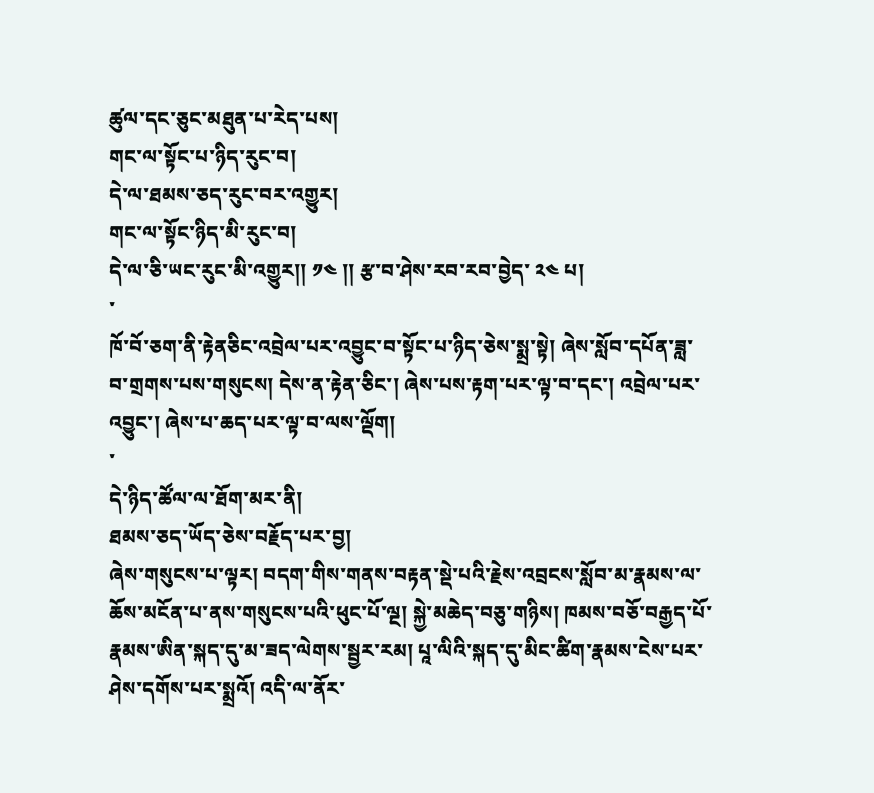ཚུལ་དང་ཅུང་མཐུན་པ་རེད་པས།
གང་ལ་སྟོང་པ་ཉིད་རུང་བ།
དེ་ལ་ཐམས་ཅད་རུང་བར་འགྱུར།
གང་ལ་སྟོང་ཉིད་མི་རུང་བ།
དེ་ལ་ཅི་ཡང་རུང་མི་འགྱུར།། ༡༤ །། རྩ་བ་ཤེས་རབ་རབ་བྱེད་ ༢༤ པ།
་
ཁོ་བོ་ཅག་ནི་རྟེནཅིང་འབྲེལ་པར་འབྱུང་བ་སྟོང་པ་ཉིད་ཅེས་སྨྲ་སྟེ། ཞེས་སློབ་དཔོན་ཟླ་བ་གྲགས་པས་གསུངས། དེས་ན་རྟེན་ཅིང་། ཞེས་པས་རྟག་པར་ལྟ་བ་དང་། འབྲེལ་པར་འབྱུང་། ཞེས་པ་ཆད་པར་ལྟ་བ་ལས་ལྡོག།
་
དེ་ཉིད་ཚོལ་ལ་ཐོག་མར་ནི།
ཐམས་ཅད་ཡོད་ཅེས་བརྗོད་པར་བྱ།
ཞེས་གསུངས་པ་ལྟར། བདག་གིས་གནས་བརྟན་སྡེ་པའི་རྗེས་འབྲངས་སློབ་མ་རྣམས་ལ་ཆོས་མངོན་པ་ནས་གསུངས་པའི་ཕུང་པོ་ལྔ། སྐྱེ་མཆེད་བཅུ་གཉིས། ཁམས་བཅོ་བརྒྱད་པོ་རྣམས་ཨིན་སྐད་དུ་མ་ཟད་ལེགས་སྦྱར་རམ། པཱ་ལིའི་སྐད་དུ་མིང་ཚིག་རྣམས་ངེས་པར་ཤེས་དགོས་པར་སྨྲའོ། འདི་ལ་ནོར་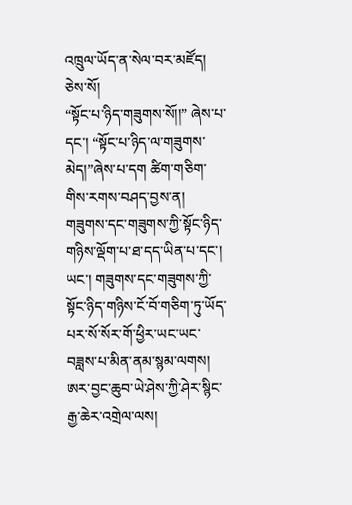འཁྲུལ་ཡོད་ན་སེལ་བར་མཛོད། ཅེས་སོ།
“སྟོང་པ་ཉིད་གཟུགས་སོ།།” ཞེས་པ་དང་། “སྟོང་པ་ཉིད་ལ་གཟུགས་མེད།”ཞེས་པ་དག ཚིག་གཅིག་གིས་རགས་བཤད་བྱས་ན། གཟུགས་དང་གཟུགས་ཀྱི་སྟོང་ཉིད་གཉིས་ལྡོག་པ་ཐ་དད་ཡིན་པ་དང་། ཡང་། གཟུགས་དང་གཟུགས་ཀྱི་སྟོང་ཉིད་གཉིས་ངོ་བོ་གཅིག་ཏུ་ཡོད་པར་སོ་སོར་གོ་ཕྱིར་ཡང་ཡང་བཟླས་པ་མིན་ནམ་སྙམ་ལགས།
ཨར་བྱང་ཆུབ་ཡེ་ཤེས་ཀྱི་ཤེར་སྙིང་རྒྱ་ཆེར་འགྲེལ་ལས།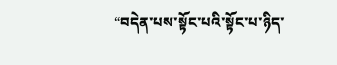“བདེན་པས་སྟོང་པའི་སྟོང་པ་ཉིད་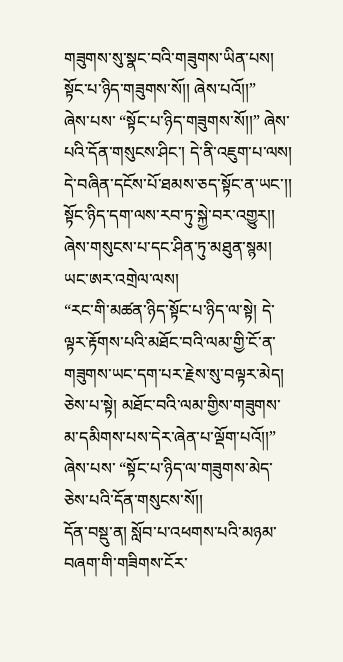གཟུགས་སུ་སྣང་བའི་གཟུགས་ཡིན་པས། སྟོང་པ་ཉིད་གཟུགས་སོ།། ཞེས་པའོ།།”
ཞེས་པས་ “སྟོང་པ་ཉིད་གཟུགས་སོ།།” ཞེས་པའི་དོན་གསུངས་ཤིང་། དེ་ནི་འཇུག་པ་ལས།
དེ་བཞིན་དངོས་པོ་ཐམས་ཅད་སྟོང་ན་ཡང་།།
སྟོང་ཉིད་དག་ལས་རབ་ཏུ་སྐྱེ་བར་འགྱུར།།
ཞེས་གསུངས་པ་དང་ཤིན་ཏུ་མཐུན་སྙམ།
ཡང་ཨར་འགྲེལ་ལས།
“རང་གི་མཚན་ཉིད་སྟོང་པ་ཉིད་ལ་སྟེ། དེ་ལྟར་རྟོགས་པའི་མཐོང་བའི་ལམ་གྱི་ངོ་ན་གཟུགས་ཡང་དག་པར་རྗེས་སུ་བལྟར་མེད། ཅེས་པ་སྟེ། མཐོང་བའི་ལམ་གྱིས་གཟུགས་མ་དམིགས་པས་དེར་ཞེན་པ་ལྡོག་པའོ།།”
ཞེས་པས་ “སྟོང་པ་ཉིད་ལ་གཟུགས་མེད་ཅེས་པའི་དོན་གསུངས་སོ།།
དོན་བསྡུ་ན། སློབ་པ་འཕགས་པའི་མཉམ་བཞག་གི་གཟིགས་ངོར་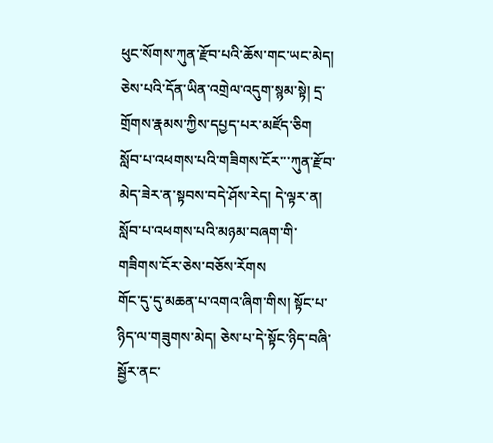ཕུང་སོགས་ཀུན་རྫོབ་པའི་ཆོས་གང་ཡང་མེད། ཅེས་པའི་དོན་ཡིན་འགྲེལ་འདུག་སྙམ་སྟེ། དྲ་གྲོགས་རྣམས་ཀྱིས་དཔྱད་པར་མཛོད་ཅིག
སློབ་པ་འཕགས་པའི་གཟིགས་ངོར་་་ཀུན་རྫོབ་མེད་ཟེར་ན་སྟབས་བདེ་ཤོས་རེད། དེ་ལྟར་ན།
སློབ་པ་འཕགས་པའི་མཉམ་བཞག་གི་གཟིགས་ངོར་ཅེས་བཅོས་རོགས
གོང་དུ་དུ་མཆན་པ་འགའ་ཞིག་གིས། སྟོང་པ་ཉིད་ལ་གཟུགས་མེད། ཅེས་པ་དེ་སྟོང་ཉིད་བཞི་སྦྱོར་ནང་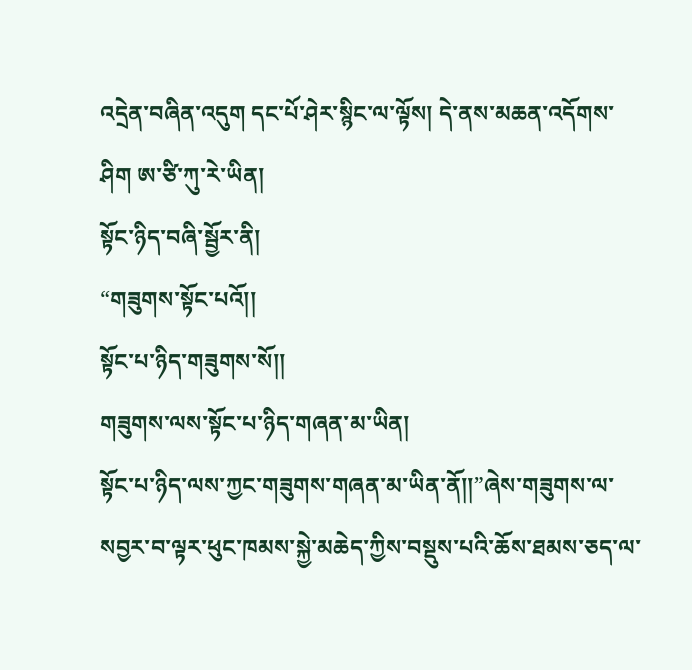འདྲེན་བཞིན་འདུག དང་པོ་ཤེར་སྙིང་ལ་ལྟོས། དེ་ནས་མཆན་འདོགས་ཤིག ཨ་ཙི་ཀུ་རེ་ཡིན།
སྟོང་ཉིད་བཞི་སྦྱོར་ནི།
“གཟུགས་སྟོང་པའོ།།
སྟོང་པ་ཉིད་གཟུགས་སོ།།
གཟུགས་ལས་སྟོང་པ་ཉིད་གཞན་མ་ཡིན།
སྟོང་པ་ཉིད་ལས་ཀྱང་གཟུགས་གཞན་མ་ཡིན་ནོ།།”ཞེས་གཟུགས་ལ་སབྱར་བ་ལྟར་ཕུང་ཁམས་སྐྱེ་མཆེད་ཀྱིས་བསྡུས་པའི་ཆོས་ཐམས་ཅད་ལ་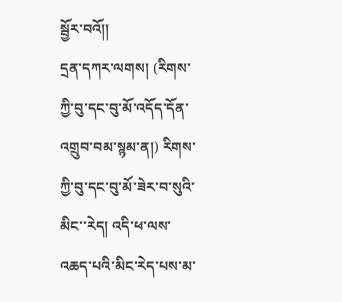སྦྱོར་བའོ།།
དྲན་དཀར་ལགས། (རིགས་ཀྱི་བུ་དང་བུ་མོ་འདོད་དོན་འགྲུབ་བམ་སྙམ་ན།) རིགས་ཀྱི་བུ་དང་བུ་མོ་ཟེར་བ་སུའི་མིང་་རེད། འདི་ཕ་ལས་འཆད་པའི་མིང་རེད་པས་མ་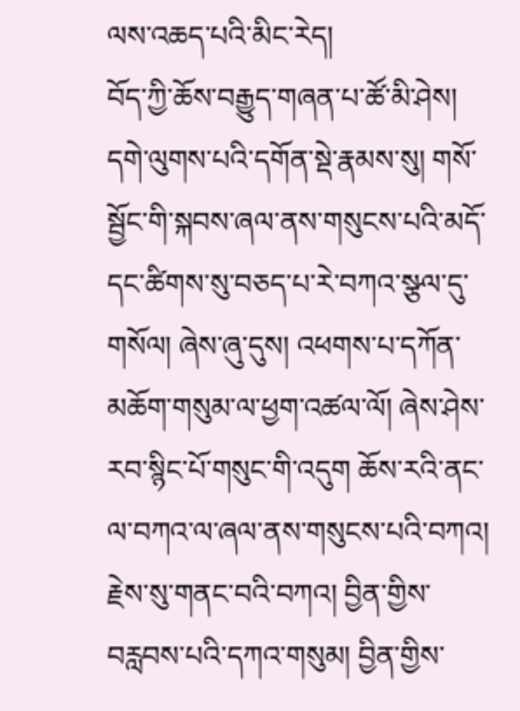ལས་འཆད་པའི་མིང་རེད།
བོད་ཀྱི་ཆོས་བརྒྱུད་གཞན་པ་ཚོ་མི་ཤེས། དགེ་ལུགས་པའི་དགོན་སྡེ་རྣམས་སུ། གསོ་སྦྱོང་གི་སྐབས་ཞལ་ནས་གསུངས་པའི་མདོ་དང་ཚིགས་སུ་བཅད་པ་རེ་བཀའ་སྩལ་དུ་གསོལ། ཞེས་ཞུ་དུས། འཕགས་པ་དཀོན་མཆོག་གསུམ་ལ་ཕྱག་འཚལ་ལོ། ཞེས་ཤེས་རབ་སྙིང་པོ་གསུང་གི་འདུག ཆོས་རའི་ནང་ལ་བཀའ་ལ་ཞལ་ནས་གསུངས་པའི་བཀའ། རྗེས་སུ་གནང་བའི་བཀའ། བྱིན་གྱིས་བརླབས་པའི་དཀའ་གསུམ། བྱིན་གྱིས་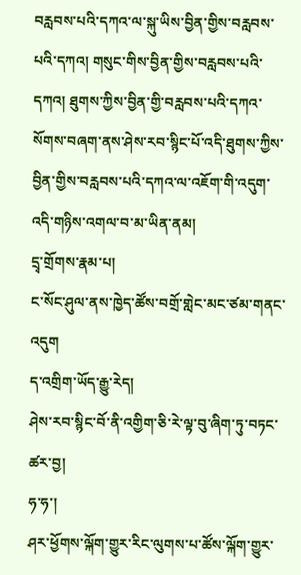བརླབས་པའི་དཀའ་ལ་སྐུ་ཡིས་བྱིན་གྱིས་བརླབས་པའི་དཀའ། གསུང་གིས་བྱིན་གྱིས་བརླབས་པའི་དཀའ། ཐུགས་ཀྱིས་བྱིན་གྱི་བརླབས་པའི་དཀའ་སོགས་བཞག་ནས་ཤེས་རབ་སྙིང་པོ་འདི་ཐུགས་ཀྱིས་བྱིན་གྱིས་བརླབས་པའི་དཀའ་ལ་འཇོག་གི་འདུག་འདི་གཉིས་འགལ་བ་མ་ཡིན་ནམ།
དྲྭ་གྲོགས་རྣམ་པ།
ང་སོང་ཤུལ་ནས་ཁྱེད་ཚོས་བགྲོ་གླེང་མང་ཙམ་གནང་འདུག
ད་འགྲིག་ཡོད་རྒྱུ་རེད།
ཤེས་རབ་སྙིང་བོ་ནི་འགྱིག་ཅི་རེ་ལྟ་བུ་ཞིག་ཏུ་བཏང་ཚར་བྱ།
ཧ་ཧ་།
ཤར་ཕྱོགས་ལྐོག་གྱུར་རིང་ལུགས་པ་ཚོས་ལྐོག་གྱུར་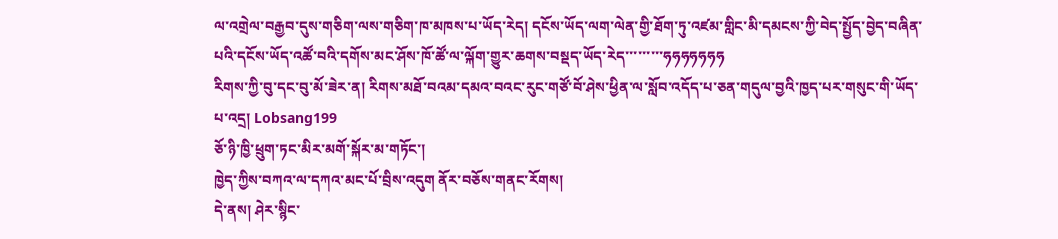ལ་འགྲེལ་བརྒྱབ་དུས་གཅིག་ལས་གཅིག་ཁ་མཁས་པ་ཡོད་རེད། དངོས་ཡོད་ལག་ལེན་གྱི་ཐོག་ཏུ་འཛམ་གླིང་མི་དམངས་ཀྱི་བེད་སྤྱོད་བྱེད་བཞིན་པའི་དངོས་ཡོད་འཚོ་བའི་དགོས་མང་ཤོས་ཁོ་ཚོ་ལ་ལྐོག་གྱུར་ཆགས་བསྡད་ཡོད་རེད་་་་་་་་་ཧཧཧཧཧཧཧ
རིགས་ཀྱི་བུ་དང་བུ་མོ་ཟེར་ན། རིགས་མཐོ་བའམ་དམའ་བའང་རུང་གཙོ་བོ་ཤེས་ཕྱིན་ལ་སློབ་འདོད་པ་ཅན་གདུལ་བྱའི་ཁྱད་པར་གསུང་གི་ཡོད་པ་འདྲ། Lobsang199
ཅོ་ཉི་ཁྱི་ཕྲུག་ཏང་མིར་མགོ་སྐོར་མ་གཏོང་།
ཁྱེད་ཀྱིས་བཀའ་ལ་དཀའ་མང་པོ་བྲིས་འདུག ནོར་བཅོས་གནང་རོགས།
དེ་ནས། ཤེར་སྙིང་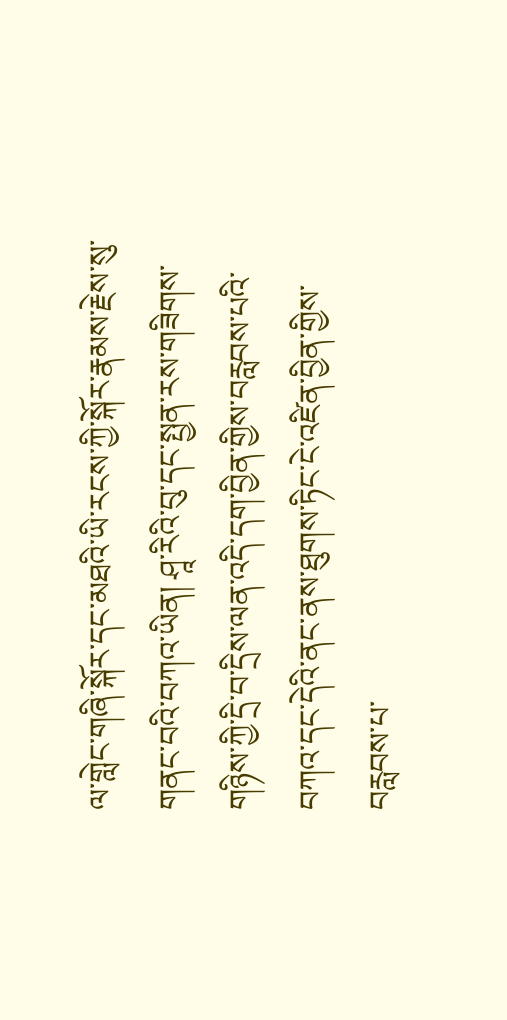ལ་གླེང་གཞི་སྐོར་དང་མཐའི་ཡི་རངས་ཀྱི་སྐོར་རྣམས་རྗེས་སུ་གནང་བའི་བཀའ་ཡིན། ཤཱ་རིའི་བུ་དང་སྤྱན་རས་གཟིགས་གཉིས་ཀྱི་དྲི་བ་དྲིས་ལན་འདི་དག་བྱིན་གྱིས་བརླབས་པའི་བཀའ་དང་དེའི་ནང་ནས་ཐུགས་ཏིང་ངེ་འཛིན་བྱིན་གྱིས་བརླབས་པ་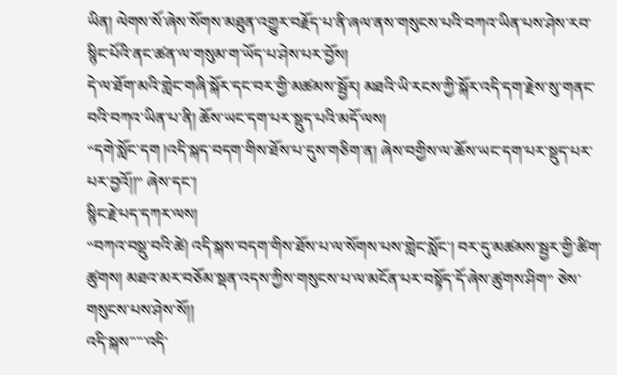ཡིན། ལེགས་སོ་ཞེས་སོགས་མཐུན་འགྱུར་བརྗོད་པ་ནི་ཞལ་ནས་གསུངས་པའི་བཀའ་ཡིན་པས་ཤེས་རབ་སྙིང་པོའི་ནང་ཚན་ལ་གསུམ་ག་ཡོད་པ་ཤེས་པར་བྱོས།
དེ་ལ་ཐོག་མའི་གླེང་གཞི་སྐོར་དང་བར་གྱི་མཚམས་སྦྱོར། མཐའི་ཡི་རངས་ཀྱི་སྐོར་འདི་དག་རྗེས་སུ་གནང་བའི་བཀའ་ཡིན་པ་ནི། ཆོས་ཡང་དག་པར་སྡུད་པའི་མདོ་ལས།
“དགེ་སློང་དག །འདི་སྐད་བདག་གིས་ཐོས་པ་དུས་གཅིག་ན། ཞེས་བགྱིས་ལ་ཆོས་ཡང་དག་པར་སྡུད་པར་པར་བྱའོ།།” ཞེས་དང་།
སྙིང་རྗེ་པད་དཀར་ལས།
“བཀའ་བསྡུ་བའི་ཚེ། འདི་སྐས་བདག་གིས་ཐོས་པ་ལ་སོགས་པས་གླེང་སློང་། བར་དུ་མཚམས་སྦྱར་གྱི་ཚིག་ཚུགས། མཐའ་མར་བཅོམ་སྡན་འདས་ཀྱིས་གསུངས་པ་ལ་མངོན་པར་བསྟོད་དོ་ཞེས་ཚུགས་ཤིག” ཅེས་གསུངས་པས་ཤེས་སོ།།
འདི་སྐས་་་་་འདི་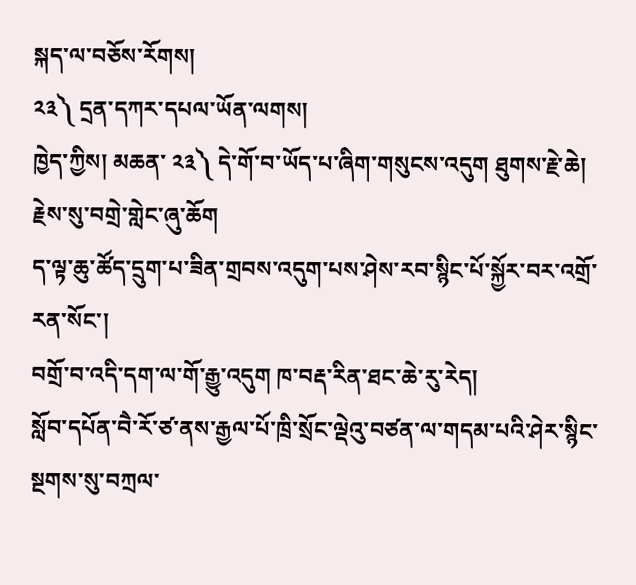སྐད་ལ་བཅོས་རོགས།
༢༣༽ དྲན་དཀར་དཔལ་ཡོན་ལགས།
ཁྱེད་ཀྱིས། མཆན་ ༢༣༽ དེ་གོ་བ་ཡོད་པ་ཞིག་གསུངས་འདུག ཐུགས་རྗེ་ཆེ། རྗེས་སུ་བགྲེ་གླེང་ཞུ་ཆོག
ད་ལྟ་ཆུ་ཚོད་དྲུག་པ་ཟིན་གྲབས་འདུག་པས་ཤེས་རབ་སྙིང་པོ་སྐྱོར་བར་འགྲོ་རན་སོང་།
བགྲོ་བ་འདི་དག་ལ་གོ་རྒྱུ་འདུག ཁ་བརྡ་རིན་ཐང་ཆེ་རུ་རེད།
སློབ་དཔོན་བཻ་རོ་ཙ་ནས་རྒྱལ་པོ་ཁྲི་སྲོང་ལྡེའུ་བཙན་ལ་གདམ་པའི་ཤེར་སྙིང་སྔགས་སུ་བཀྲལ་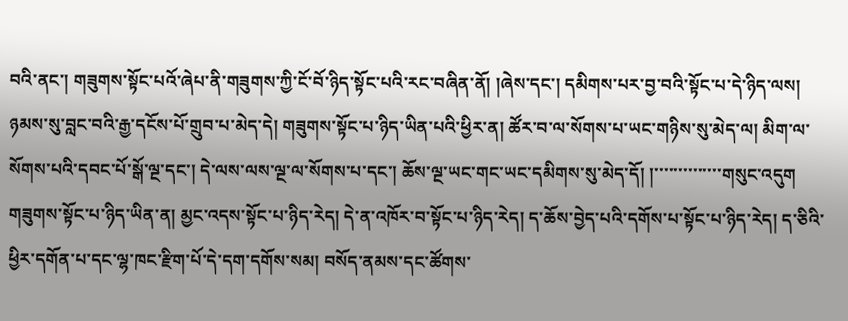བའི་ནང་། གཟུགས་སྟོང་པའོ་ཞེཔ་ནི་གཟུགས་ཀྱི་ངོ་བོ་ཉིད་སྟོང་པའི་རང་བཞིན་ནོ། །ཞེས་དང་། དམིགས་པར་བྱ་བའི་སྟོང་པ་དེ་ཉིད་ལས། ཉམས་སུ་བླང་བའི་རྒྱ་དངོས་པོ་གྲུབ་པ་མེད་དེ། གཟུགས་སྟོང་པ་ཉིད་ཡིན་པའི་ཕྱིར་ན། ཚོར་བ་ལ་སོགས་པ་ཡང་གཉིས་སུ་མེད་ལ། མིག་ལ་སོགས་པའི་དབང་པོ་སྒོ་ལྔ་དང་། དེ་ལས་ལས་ལྔ་ལ་སོགས་པ་དང་། ཆོས་ལྔ་ཡང་གང་ཡང་དམིགས་སུ་མེད་དོ། །་་་་་་་་་་་་་་གསུང་འདུག
གཟུགས་སྟོང་པ་ཉིད་ཡིན་ན། མྱང་འདས་སྟོང་པ་ཉིད་རེད། དེ་ན་འཁོར་བ་སྟོང་པ་ཉིད་རེད། ད་ཆོས་བྱེད་པའི་དགོས་པ་སྟོང་པ་ཉིད་རེད། ད་ཅིའི་ཕྱིར་དགོན་པ་དང་ལྷ་ཁང་རྫིག་པོ་དེ་དག་དགོས་སམ། བསོད་ནམས་དང་ཚོགས་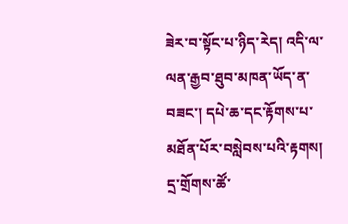ཟེར་བ་སྟོང་པ་ཉིད་རེད། འདི་ལ་ལན་རྒྱབ་ཐུབ་མཁན་ཡོད་ན་བཟང་། དཔེ་ཆ་དང་རྟོགས་པ་མཐོན་པོར་བསླེབས་པའི་རྟགས།
དྲ་གྲོགས་ཚོ་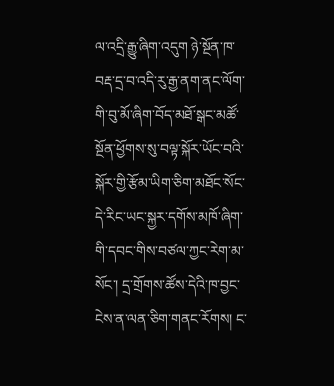ལ་འདྲི་རྒྱུ་ཞིག་འདུག ཉེ་སྔོན་ཁ་བརྡ་དྲ་བ་འདི་རུ་རྒྱ་ནག་ནང་ལོག་གི་བུ་མོ་ཞིག་བོད་མཐོ་སྒང་མཚོ་སྔོན་ཕྱོགས་སུ་བལྟ་སྐོར་ཡོང་བའི་སྐོར་གྱི་རྩོམ་ཡིག་ཅིག་མཐོང་སོང་དེ་རིང་ཡང་སྐྱར་དགོས་མཁོ་ཞིག་གི་དབང་གིས་བཙལ་ཀྱང་རེག་མ་སོང་། དྲ་གྲོགས་ཚོས་དེའི་ཁ་བྱང་ངེས་ན་ལན་ཅིག་གནང་རོགས། ང་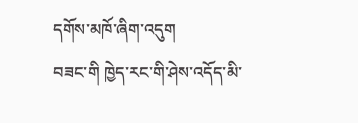དགོས་མཁོ་ཞིག་འདུག
བཟང་གི ཁྱེད་རང་གི་ཤེས་འདོད་མི་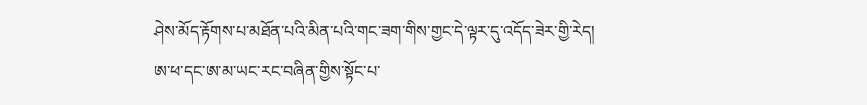ཤེས་མོད་རྟོགས་པ་མཐོན་པའི་མིན་པའི་གང་ཟག་གིས་གྱང་དེ་ལྟར་དུ་འདོད་ཟེར་གྱི་རེད།
ཨ་ཕ་དང་ཨ་མ་ཡང་རང་བཞིན་གྱིས་སྟོང་པ་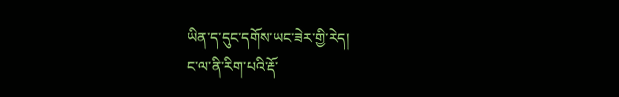ཡིན་ད་དུང་དགོས་ཡང་ཟེར་གྱི་རེད།
ང་ལ་ནི་རིག་པའི་རྡོ་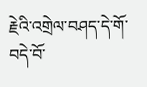རྗེའི་འགྲེལ་བཤད་དེ་གོ་བདེ་བོ་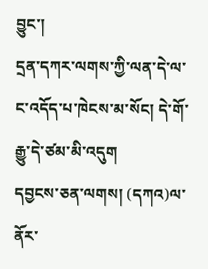བྱུང་།
དྲན་དཀར་ལགས་ཀྱི་ལན་དེ་ལ་ང་འདོད་པ་ཁེངས་མ་སོང། དེ་གོ་རྒྱུ་དེ་ཙམ་མི་འདུག
དབྱངས་ཅན་ལགས། (དཀའ)ལ་ནོར་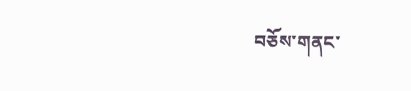བཅོས་གནང་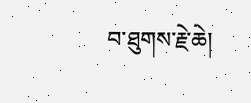བ་ཐུགས་རྗེ་ཆེ།